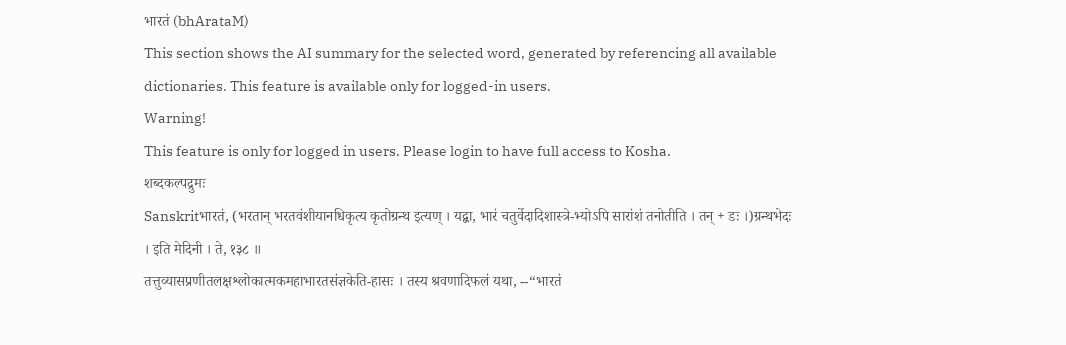भारतं (bhArataM)
This section shows the AI summary for the selected word, generated by referencing all available dictionaries. This feature is available only for logged-in users.
Warning!
This feature is only for logged in users. Please login to have full access to Kosha.
शब्दकल्पद्रुमः
Sanskritभारतं, (भरतान् भरतवंशीयानधिकृत्य कृतोग्रन्थ इत्यण् । यद्बा, भारं चतुर्वेदादिशास्त्रे-भ्योऽपि सारांशं तनोतीति । तन् + डः ।)ग्रन्थभेदः । इति मेदिनी । ते, १३८ ॥
तत्तुव्यासप्रणीतलक्षश्लोकात्मकमहाभारतसंज्ञकेति-हासः । तस्य श्रवणादिफलं यथा, --“भारतं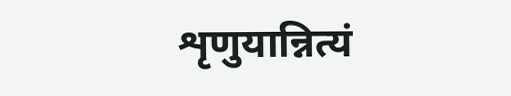शृणुयान्नित्यं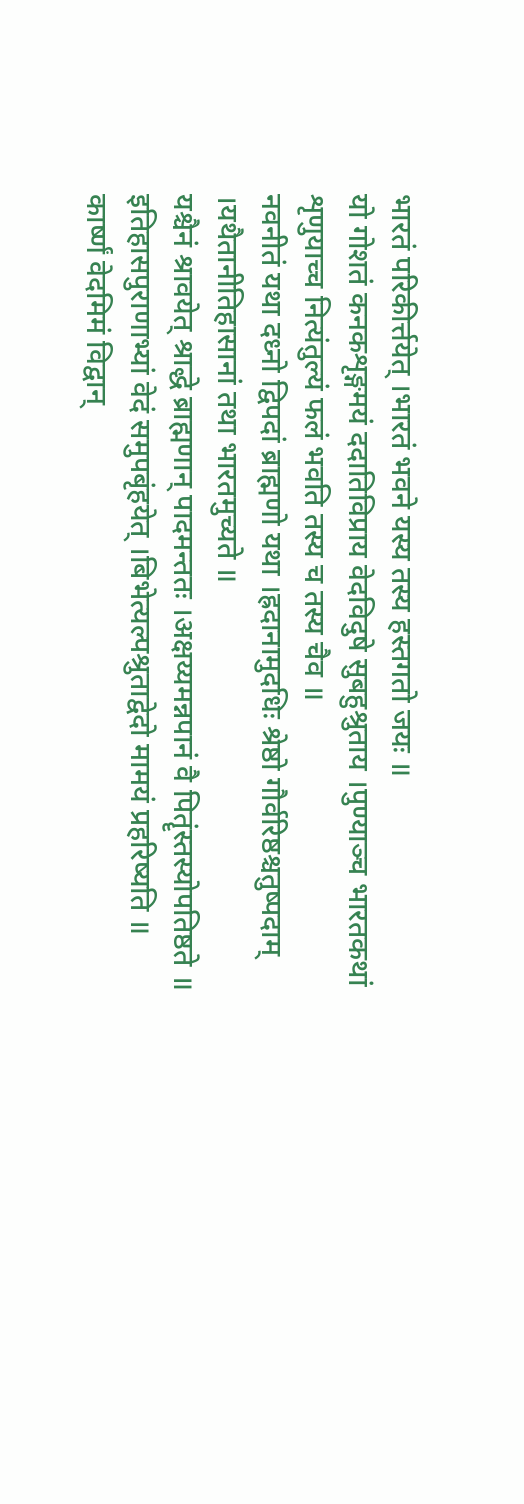भारतं परिकीर्त्तयेत् ।भारतं भवने यस्य तस्य हस्तगतो जयः ॥
यो गोशतं कनकशृङ्गमयं ददातिविप्राय वेदविदुषे सुबहुश्रुताय ।पुण्याञ्च भारतकथां शृणुयाच्च नित्यंतुल्यं फलं भवति तस्य च तस्य चैव ॥
नवनीतं यथा दध्नो द्विपदां ब्राह्मणो यथा ।ह्रदानामुदधिः श्रेष्ठो गौर्वरिष्ठश्चतुष्पदाम् ।यथैतानीतिहासानां तथा भारतमुच्यते ॥
यश्चैनं श्रावयेत् श्राद्धे ब्राह्मणान् पादमन्ततः ।अक्षय्यमन्नपानं वै पितॄंस्तस्योपतिष्ठते ॥
इतिहासपुराणाभ्यां वेदं समुपबृंहयेत् ।बिभेत्यल्पश्रुताद्वेदो मामयं प्रहरिष्यति ॥
कार्ष्णं वेदमिमं विद्वान्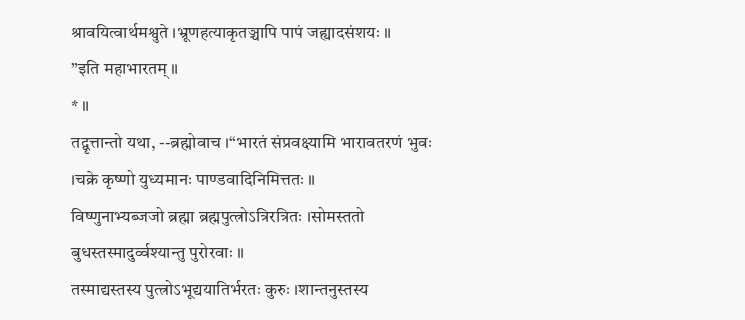श्रावयित्वार्थमश्वुते ।भ्रूणहत्याकृतञ्चापि पापं जह्यादसंशयः ॥
”इति महाभारतम् ॥
* ॥
तद्वृत्तान्तो यथा, --ब्रह्मोवाच ।“भारतं संप्रवक्ष्यामि भारावतरणं भुवः ।चक्रे कृष्णो युध्यमानः पाण्डवादिनिमित्ततः ॥
विष्णुनाभ्यब्जजो ब्रह्मा ब्रह्मपुत्त्रोऽत्रिरत्रितः ।सोमस्ततो बुधस्तस्मादुर्व्वश्यान्तु पुरोरवाः ॥
तस्माद्यस्तस्य पुत्त्रोऽभूद्ययातिर्भरतः कुरुः ।शान्तनुस्तस्य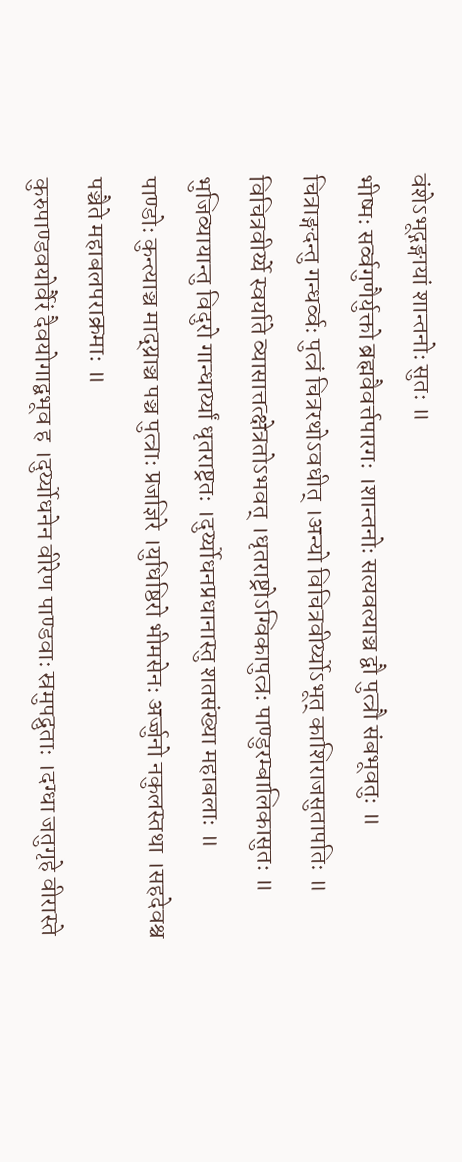वंशेऽभूद्गङ्गायां शान्तनोः सुतः ॥
भीष्मः सर्व्वगुणैर्युक्तो ब्रह्मवैवर्त्तपारगः ।शान्तनोः सत्यवत्याञ्च द्वौ पुत्त्रौ संबभूवतुः ॥
चित्राङ्गदन्तु गन्धर्व्वः पुत्त्रं चित्ररथोऽवधीत् ।अन्यो विचित्रवीर्य्योऽभूत् काशिराजसुतापतिः ॥
विचित्रवीर्य्ये स्वर्याते व्यासात्तत्क्षेत्रतोऽभवत् ।धृतराष्ट्रोऽग्विकापुत्त्रः पाण्डुरम्बालिकासुतः ॥
भुजिव्यायान्तु विदुरो गान्धार्य्यां धृतराष्ट्रतः ।दुर्य्योधनप्रधानास्तु शतसंख्या महाबलाः ॥
पाण्डोः कुन्त्याञ्च माद्य्राञ्च पञ्च पुत्त्राः प्रजज्ञिरे ।युधिष्ठिरो भीमसेनः अर्ज्जुनो नकुलस्तथा ।सहदेवश्च पञ्चैते महाबलपराक्रमाः ॥
कुरुपाण्डवयोर्वैरं दैवयोगाद्बभूव ह ।दुर्य्योधनेन वीरेण पाण्डवाः स्रमुपद्रुताः ।दग्धा जतुगृहे वीरास्ते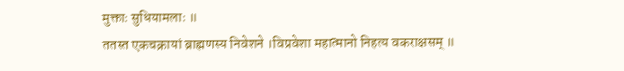मुक्ताः सुधियामलाः ॥
ततस्त एकचक्रायां ब्राह्मणस्य निवेशने ।विप्रवेशा महात्मानो निहत्य वकराक्षसम् ॥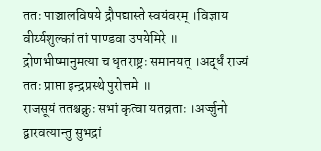ततः पाञ्चालविषये द्रौपद्यास्ते स्वयंवरम् ।विज्ञाय वीर्य्यशुल्कां तां पाण्डवा उपयेमिरे ॥
द्रोणभीष्मानुमत्या च धृतराष्ट्रः समानयत् ।अर्द्धं राज्यं ततः प्राप्ता इन्द्रप्रस्थे पुरोत्तमे ॥
राजसूयं ततश्चक्रुः सभां कृत्वा यतव्रताः ।अर्ज्जुनो द्वारवत्यान्तु सुभद्रां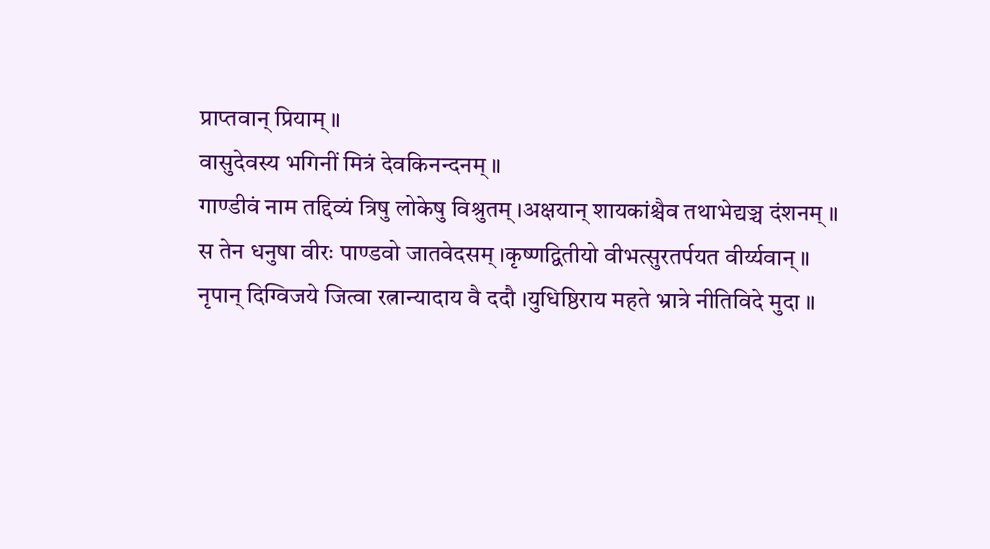प्राप्तवान् प्रियाम् ॥
वासुदेवस्य भगिनीं मित्रं देवकिनन्दनम् ॥
गाण्डीवं नाम तद्दिव्यं त्रिषु लोकेषु विश्रुतम् ।अक्षयान् शायकांश्चैव तथाभेद्यञ्च दंशनम् ॥
स तेन धनुषा वीरः पाण्डवो जातवेदसम् ।कृष्णद्वितीयो वीभत्सुरतर्पयत वीर्य्यवान् ॥
नृपान् दिग्विजये जित्वा रत्नान्यादाय वै ददौ ।युधिष्ठिराय महते भ्रात्रे नीतिविदे मुदा ॥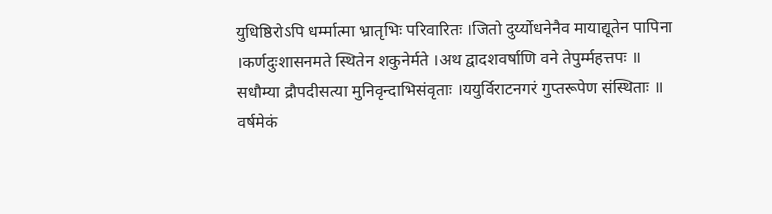युधिष्ठिरोऽपि धर्म्मात्मा भ्रातृभिः परिवारितः ।जितो दुर्य्योधनेनैव मायाद्यूतेन पापिना ।कर्णदुःशासनमते स्थितेन शकुनेर्मते ।अथ द्वादशवर्षाणि वने तेपुर्म्महत्तपः ॥
सधौम्या द्रौपदीसत्या मुनिवृन्दाभिसंवृताः ।ययुर्विराटनगरं गुप्तरूपेण संस्थिताः ॥
वर्षमेकं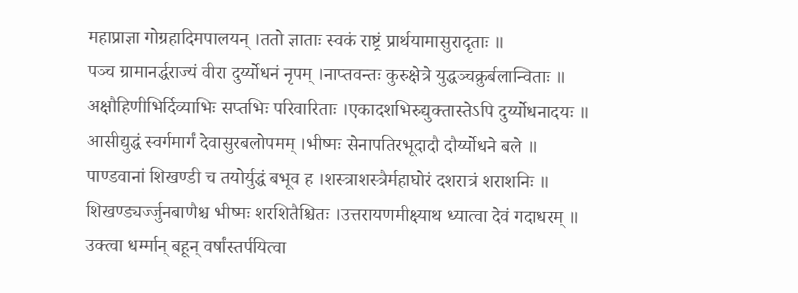महाप्राज्ञा गोग्रहादिमपालयन् ।ततो ज्ञाताः स्वकं राष्ट्रं प्रार्थयामासुरादृताः ॥
पञ्च ग्रामानर्द्धराज्यं वीरा दुर्य्योधनं नृपम् ।नाप्तवन्तः कुरुक्षेत्रे युद्धञ्चक्रुर्बलान्विताः ॥
अक्षौहिणीभिर्दिव्याभिः सप्तभिः परिवारिताः ।एकादशभिरुद्युक्तास्तेऽपि दुर्य्योधनादयः ॥
आसीद्युद्धं स्वर्गमार्गं देवासुरबलोपमम् ।भीष्मः सेनापतिरभूदादौ दौर्य्योधने बले ॥
पाण्डवानां शिखण्डी च तयोर्युद्धं बभूव ह ।शस्त्राशस्त्रैर्महाघोरं दशरात्रं शराशनिः ॥
शिखण्ड्यर्ज्जुनबाणैश्च भीष्मः शरशितैश्चितः ।उत्तरायणमीक्ष्याथ ध्यात्वा देवं गदाधरम् ॥
उक्त्वा धर्म्मान् बहून् वर्षांस्तर्पयित्वा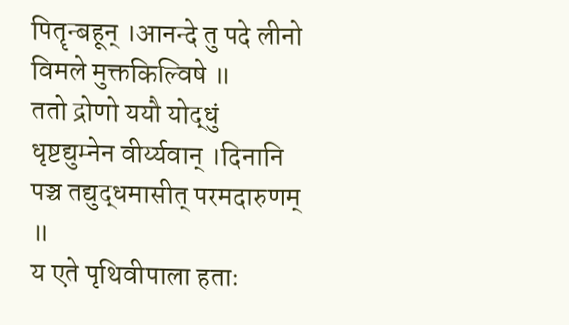पितॄन्बहून् ।आनन्दे तु पदे लीनो विमले मुक्तकिल्विषे ॥
ततो द्रोणो ययौ योद्धुं धृष्टद्युम्नेन वीर्य्यवान् ।दिनानि पञ्च तद्युद्धमासीत् परमदारुणम् ॥
य एते पृथिवीपाला हताः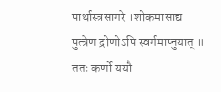पार्थास्त्रसागरे ।शोकमासाद्य पुत्त्रेण द्रोणोऽपि स्वर्गमाप्नुयात् ॥
ततः कर्णो ययौ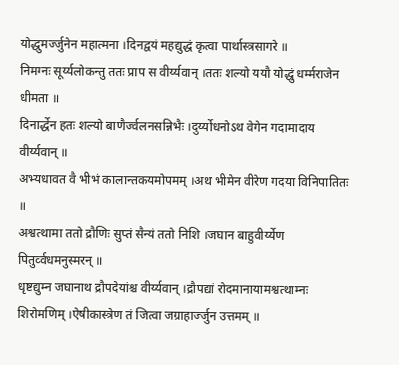योद्धुमर्ज्जुनेन महात्मना ।दिनद्वयं महद्युद्धं कृत्वा पार्थास्त्रसागरे ॥
निमग्नः सूर्य्यलोकन्तु ततः प्राप स वीर्य्यवान् ।ततः शल्यो ययौ योद्धुं धर्म्मराजेन धीमता ॥
दिनार्द्धेन हतः शल्यो बाणैर्ज्वलनसन्निभैः ।दुर्य्योधनोऽथ वेगेन गदामादाय वीर्य्यवान् ॥
अभ्यधावत वै भीभं कालान्तकयमोपमम् ।अथ भीमेन वीरेण गदया विनिपातितः ॥
अश्वत्थामा ततो द्रौणिः सुप्तं सैन्यं ततो निशि ।जघान बाहुवीर्य्येण पितुर्व्वधमनुस्मरन् ॥
धृष्टद्युम्न जघानाथ द्रौपदेयांश्च वीर्य्यवान् ।द्रौपद्यां रोदमानायामश्वत्थाम्नः शिरोमणिम् ।ऐषीकास्त्रेण तं जित्वा जग्राहार्ज्जुन उत्तमम् ॥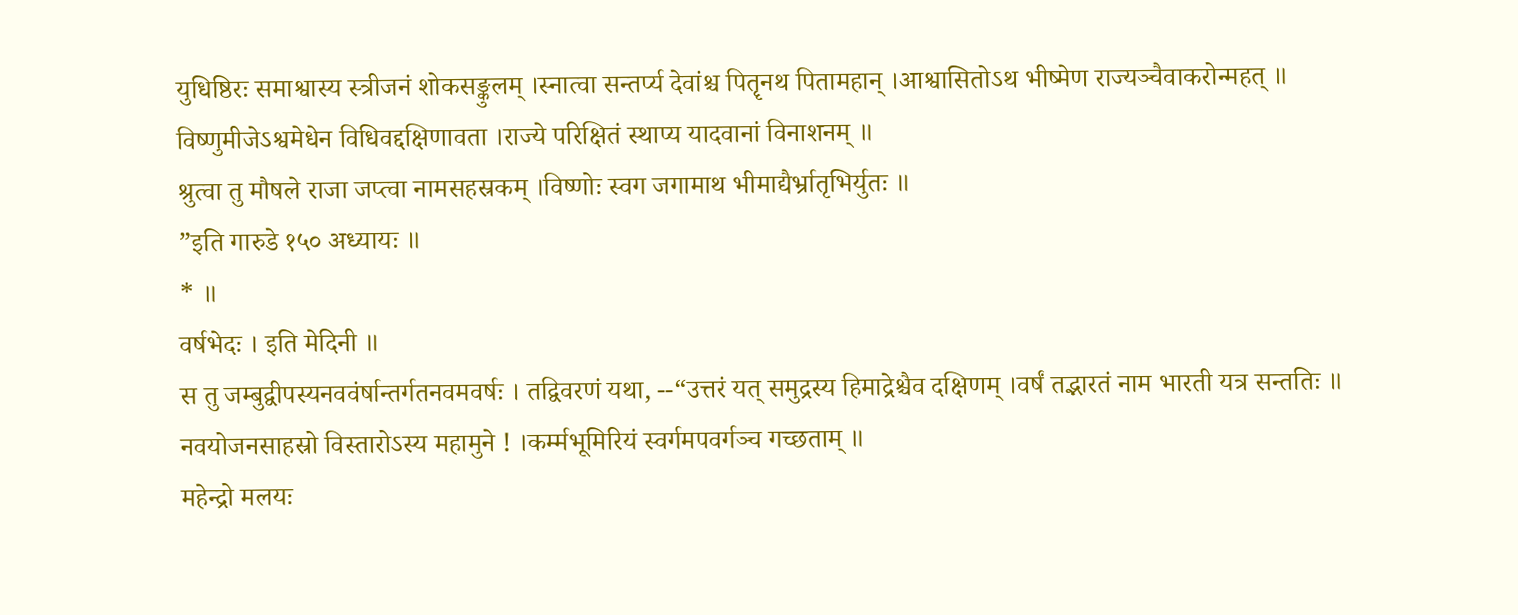युधिष्ठिरः समाश्वास्य स्त्रीजनं शोकसङ्कुलम् ।स्नात्वा सन्तर्प्य देवांश्च पितॄनथ पितामहान् ।आश्वासितोऽथ भीष्मेण राज्यञ्चैवाकरोन्महत् ॥
विष्णुमीजेऽश्वमेधेन विधिवद्दक्षिणावता ।राज्ये परिक्षितं स्थाप्य यादवानां विनाशनम् ॥
श्रुत्वा तु मौषले राजा जप्त्वा नामसहस्रकम् ।विष्णोः स्वग जगामाथ भीमाद्यैर्भ्रातृभिर्युतः ॥
”इति गारुडे १५० अध्यायः ॥
* ॥
वर्षभेदः । इति मेदिनी ॥
स तु जम्बुद्वीपस्यनववंर्षान्तर्गतनवमवर्षः । तद्विवरणं यथा, --“उत्तरं यत् समुद्रस्य हिमाद्रेश्चैव दक्षिणम् ।वर्षं तद्भारतं नाम भारती यत्र सन्ततिः ॥
नवयोजनसाहस्रो विस्तारोऽस्य महामुने ! ।कर्म्मभूमिरियं स्वर्गमपवर्गञ्च गच्छताम् ॥
महेन्द्रो मलयः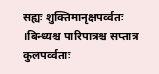सह्यः शुक्तिमानृक्षपर्व्वतः ।बिन्ध्यश्च पारिपात्रश्च सप्तात्र कुलपर्व्वताः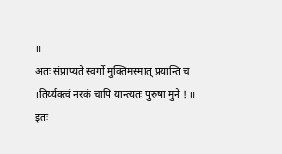॥
अतः संप्राप्यते स्वर्गो मुक्तिमस्मात् प्रयान्ति च ।तिर्य्यक्त्वं नरकं चापि यान्त्यतः पुरुषा मुने ! ॥
इतः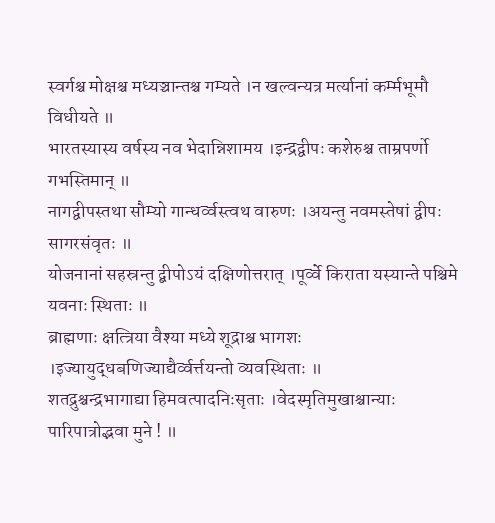स्वर्गश्च मोक्षश्च मध्यञ्चान्तश्च गम्यते ।न खल्वन्यत्र मर्त्यानां कर्म्मभूमौ विधीयते ॥
भारतस्यास्य वर्षस्य नव भेदान्निशामय ।इन्द्रद्वीपः कशेरुश्च ताम्रपर्णो गभस्तिमान् ॥
नागद्वीपस्तथा सौम्यो गान्धर्व्वस्त्वथ वारुणः ।अयन्तु नवमस्तेषां द्वीपः सागरसंवृतः ॥
योजनानां सहस्रन्तु द्बीपोऽयं दक्षिणोत्तरात् ।पूर्व्वे किराता यस्यान्ते पश्चिमे यवनाः स्थिताः ॥
ब्राह्मणाः क्षत्त्रिया वैश्या मध्ये शूद्राश्च भागशः ।इज्यायुद्धबणिज्याद्यैर्व्वर्त्तयन्तो व्यवस्थिताः ॥
शतद्रुश्चन्द्रभागाद्या हिमवत्पादनिःसृताः ।वेदस्मृतिमुखाश्चान्याः पारिपात्रोद्भवा मुने ! ॥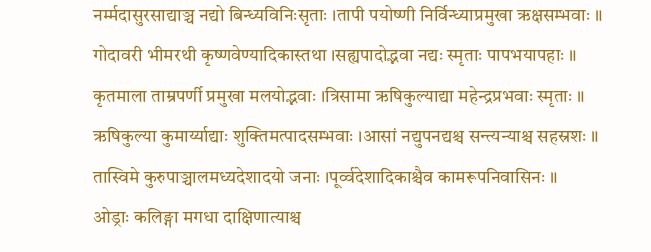नर्म्मदासुरसाद्याञ्च नद्यो बिन्ध्यविनिःसृताः ।तापी पयोष्णी निर्विन्ध्याप्रमुखा ऋक्षसम्भवाः ॥
गोदावरी भीमरथी कृष्णवेण्यादिकास्तथा ।सह्यपादोद्भवा नद्यः स्मृताः पापभयापहाः ॥
कृतमाला ताम्रपर्णी प्रमुखा मलयोद्भवाः ।त्रिसामा ऋषिकुल्याद्या महेन्द्रप्रभवाः स्मृताः ॥
ऋषिकुल्या कुमार्य्याद्याः शुक्तिमत्पादसम्भवाः ।आसां नद्युपनद्यश्च सन्त्यन्याश्च सहस्रशः ॥
तास्विमे कुरुपाञ्चालमध्यदेशादयो जनाः ।पूर्व्वदेशादिकाश्चैव कामरूपनिवासिनः ॥
ओड्राः कलिङ्गा मगधा दाक्षिणात्याश्च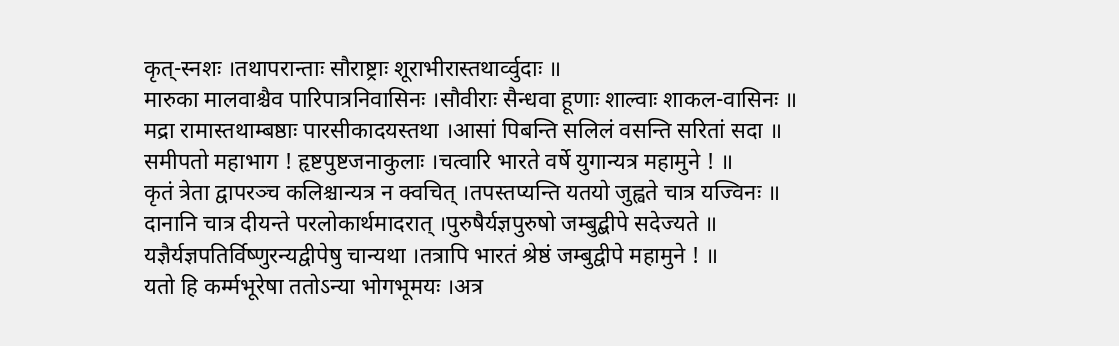कृत्-स्नशः ।तथापरान्ताः सौराष्ट्राः शूराभीरास्तथार्व्वुदाः ॥
मारुका मालवाश्चैव पारिपात्रनिवासिनः ।सौवीराः सैन्धवा हूणाः शाल्वाः शाकल-वासिनः ॥
मद्रा रामास्तथाम्बष्ठाः पारसीकादयस्तथा ।आसां पिबन्ति सलिलं वसन्ति सरितां सदा ॥
समीपतो महाभाग ! हृष्टपुष्टजनाकुलाः ।चत्वारि भारते वर्षे युगान्यत्र महामुने ! ॥
कृतं त्रेता द्वापरञ्च कलिश्चान्यत्र न क्वचित् ।तपस्तप्यन्ति यतयो जुह्वते चात्र यज्विनः ॥
दानानि चात्र दीयन्ते परलोकार्थमादरात् ।पुरुषैर्यज्ञपुरुषो जम्बुद्बीपे सदेज्यते ॥
यज्ञैर्यज्ञपतिर्विष्णुरन्यद्वीपेषु चान्यथा ।तत्रापि भारतं श्रेष्ठं जम्बुद्वीपे महामुने ! ॥
यतो हि कर्म्मभूरेषा ततोऽन्या भोगभूमयः ।अत्र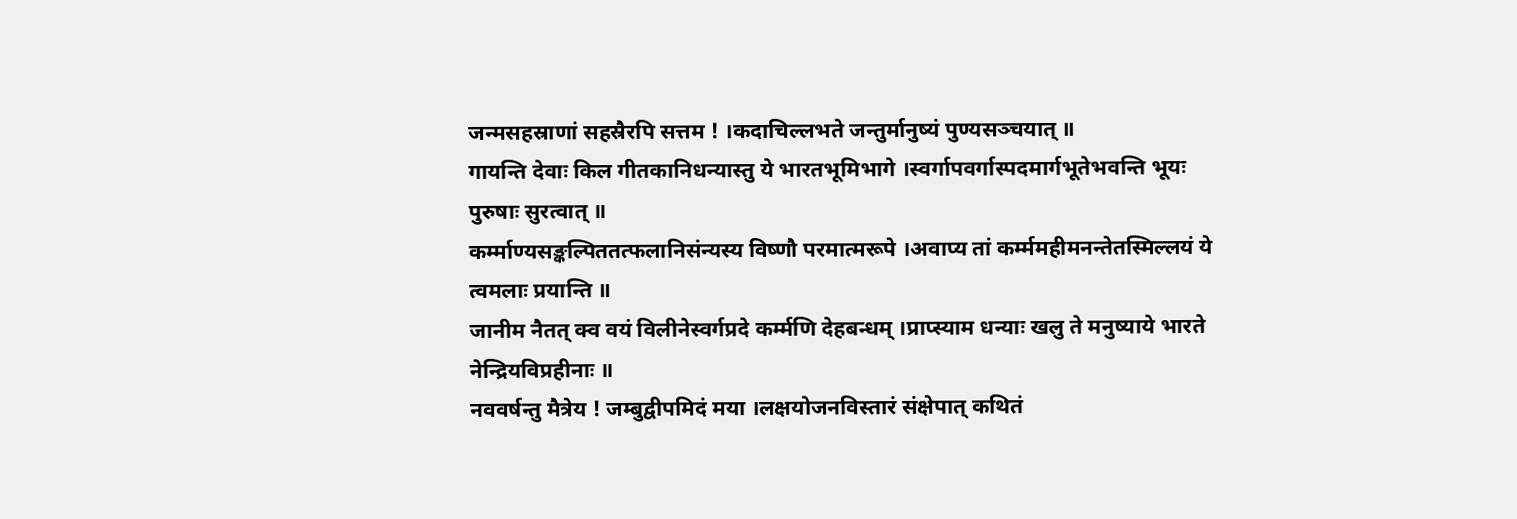जन्मसहस्राणां सहस्रैरपि सत्तम ! ।कदाचिल्लभते जन्तुर्मानुष्यं पुण्यसञ्चयात् ॥
गायन्ति देवाः किल गीतकानिधन्यास्तु ये भारतभूमिभागे ।स्वर्गापवर्गास्पदमार्गभूतेभवन्ति भूयः पुरुषाः सुरत्वात् ॥
कर्म्माण्यसङ्कल्पिततत्फलानिसंन्यस्य विष्णौ परमात्मरूपे ।अवाप्य तां कर्म्ममहीमनन्तेतस्मिल्लयं ये त्वमलाः प्रयान्ति ॥
जानीम नैतत् क्व वयं विलीनेस्वर्गप्रदे कर्म्मणि देहबन्धम् ।प्राप्स्याम धन्याः खलु ते मनुष्याये भारते नेन्द्रियविप्रहीनाः ॥
नववर्षन्तु मैत्रेय ! जम्बुद्वीपमिदं मया ।लक्षयोजनविस्तारं संक्षेपात् कथितं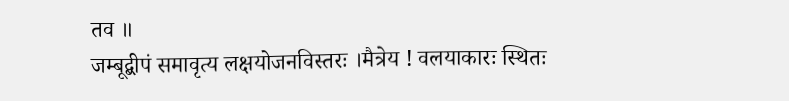तव ॥
जम्बूद्बीपं समावृत्य लक्षयोजनविस्तरः ।मैत्रेय ! वलयाकारः स्थितः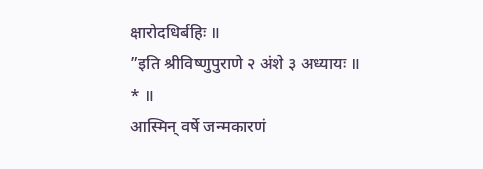क्षारोदधिर्बहिः ॥
”इति श्रीविष्णुपुराणे २ अंशे ३ अध्यायः ॥
* ॥
आस्मिन् वर्षे जन्मकारणं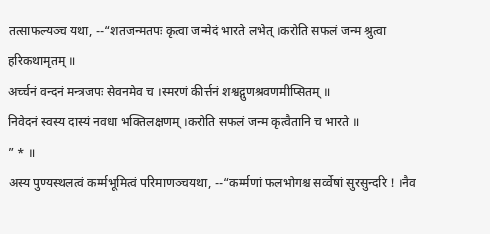तत्साफल्यञ्च यथा, --“शतजन्मतपः कृत्वा जन्मेदं भारते लभेत् ।करोति सफलं जन्म श्रुत्वा हरिकथामृतम् ॥
अर्च्चनं वन्दनं मन्त्रजपः सेवनमेव च ।स्मरणं कीर्त्तनं शश्वद्गुणश्रवणमीप्सितम् ॥
निवेदनं स्वस्य दास्यं नवधा भक्तिलक्षणम् ।करोति सफलं जन्म कृत्वैतानि च भारते ॥
” * ॥
अस्य पुण्यस्थलत्वं कर्म्मभूमित्वं परिमाणञ्चयथा, --“कर्म्मणां फलभोगश्च सर्व्वेषां सुरसुन्दरि ! ।नैव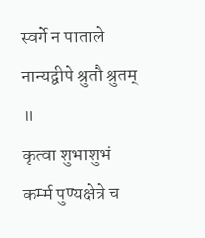स्वर्गे न पाताले नान्यद्वीपे श्रुतौ श्रुतम् ॥
कृत्वा शुभाशुभं कर्म्म पुण्यक्षेत्रे च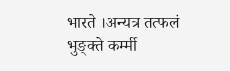भारते ।अन्यत्र तत्फलं भुङ्क्ते कर्म्मी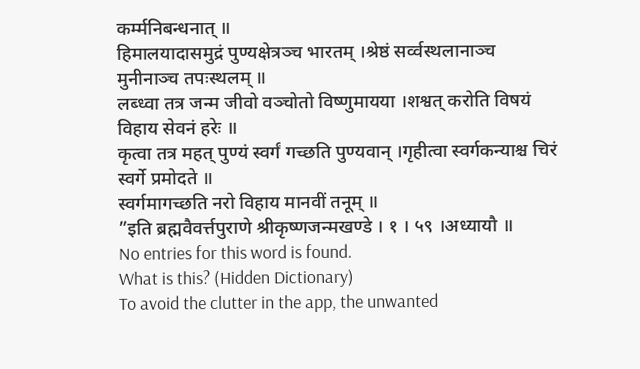कर्म्मनिबन्धनात् ॥
हिमालयादासमुद्रं पुण्यक्षेत्रञ्च भारतम् ।श्रेष्ठं सर्व्वस्थलानाञ्च मुनीनाञ्च तपःस्थलम् ॥
लब्ध्वा तत्र जन्म जीवो वञ्चोतो विष्णुमायया ।शश्वत् करोति विषयं विहाय सेवनं हरेः ॥
कृत्वा तत्र महत् पुण्यं स्वर्गं गच्छति पुण्यवान् ।गृहीत्वा स्वर्गकन्याश्च चिरं स्वर्गे प्रमोदते ॥
स्वर्गमागच्छति नरो विहाय मानवीं तनूम् ॥
”इति ब्रह्मवैवर्त्तपुराणे श्रीकृष्णजन्मखण्डे । १ । ५९ ।अध्यायौ ॥
No entries for this word is found.
What is this? (Hidden Dictionary)
To avoid the clutter in the app, the unwanted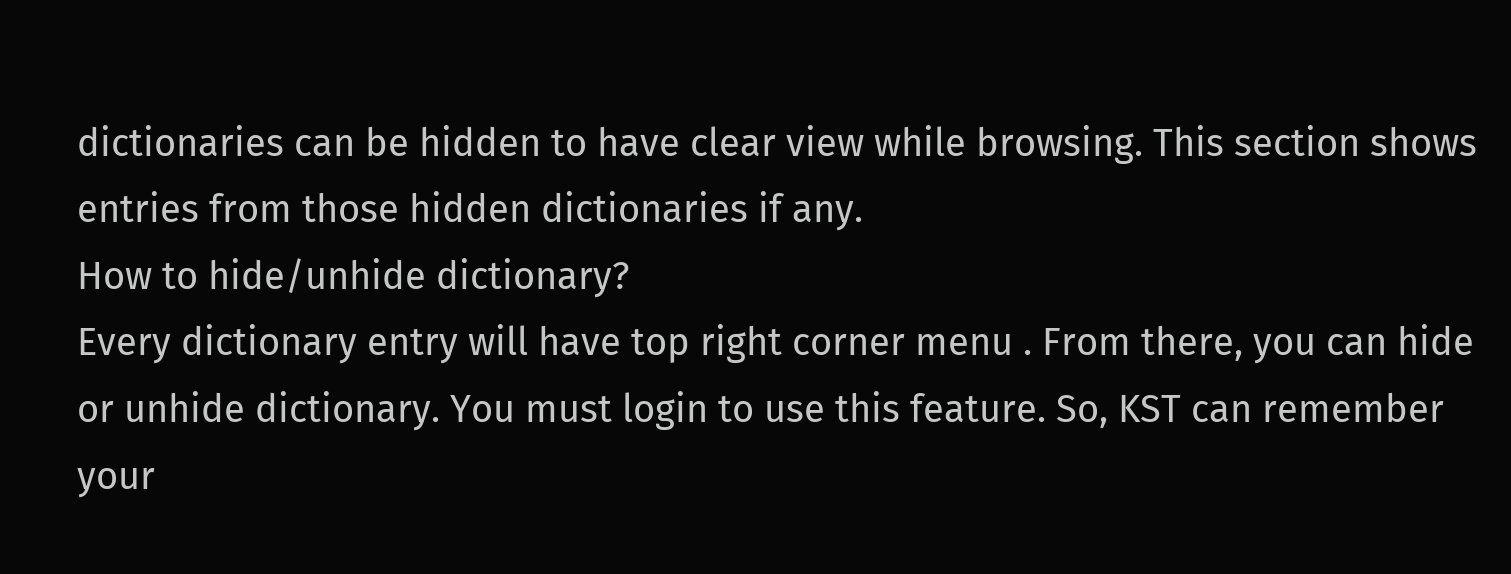dictionaries can be hidden to have clear view while browsing. This section shows entries from those hidden dictionaries if any.
How to hide/unhide dictionary?
Every dictionary entry will have top right corner menu . From there, you can hide or unhide dictionary. You must login to use this feature. So, KST can remember your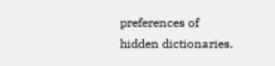preferences of hidden dictionaries.